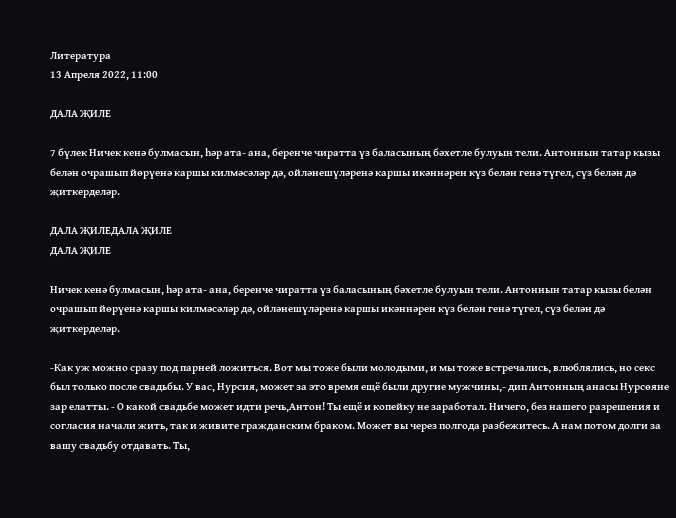Литература
13 Апреля 2022, 11:00

ДАЛА ҖИЛЕ

7 бүлек Ничек кенә булмасын, һәр ата- ана, беренче чиратта үз баласының бәхетле булуын тели. Антоннын татар кызы белән очрашып йөрүенә каршы килмәсәләр дә, ойләнешүләренә каршы икәннәрен күз белән генә түгел, сүз белән дә җиткерделәр.

ДАЛА ҖИЛЕДАЛА ҖИЛЕ
ДАЛА ҖИЛЕ

Ничек кенә булмасын, һәр ата- ана, беренче чиратта үз баласының бәхетле булуын тели. Антоннын татар кызы белән очрашып йөрүенә каршы килмәсәләр дә, ойләнешүләренә каршы икәннәрен күз белән генә түгел, сүз белән дә җиткерделәр.

-Как уж можно сразу под парней ложиться. Вот мы тоже были молодыми, и мы тоже встречались, влюблялись, но секс был только после свадьбы. У вас, Нурсия, может за это время ещё были другие мужчины,- дип Антонның анасы Нурсөяне зар елатты. - О какой свадьбе может идти речь,Антон! Ты ещё и копейку не заработал. Ничего, без нашего разрешения и согласия начали жить, так и живите гражданским браком. Может вы через полгода разбежитесь. А нам потом долги за вашу свадьбу отдавать. Ты,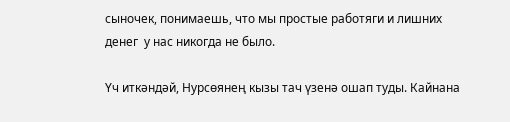сыночек, понимаешь, что мы простые работяги и лишних денег  у нас никогда не было.

Үч иткәндәй, Нурсөянең кызы тач үзенә ошап туды. Кайнана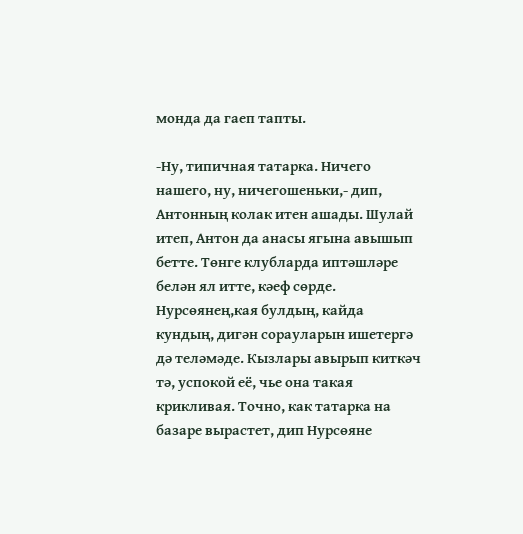монда да гаеп тапты.

-Ну, типичная татарка. Ничего нашего, ну, ничегошеньки,- дип, Антонның колак итен ашады. Шулай итеп, Антон да анасы ягына авышып бетте. Төнге клубларда иптәшләре белән ял итте, кәеф сөрде. Нурсөянең,кая булдың, кайда кундың, дигән сорауларын ишетергә дә теләмәде. Кызлары авырып киткәч тә, успокой её, чье она такая крикливая. Точно, как татарка на базаре вырастет, дип Нурсөяне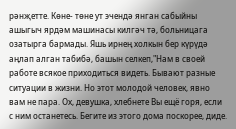рәнҗетте. Көне- төне ут эчендә янган сабыйны ашыгыч ярдәм машинасы килгәч тә, больницага озатырга бармады. Яшь ирнең холкын бер күрүдә аңлап алган табибә, башын селкеп,"Нам в своей работе всякое приходиться видеть. Бывают разные ситуации в жизни. Но этот молодой человек, явно вам не пара. Ох, девушка, хлебнете Вы ещё горя, если с ним останетесь. Бегите из этого дома поскорее, диде.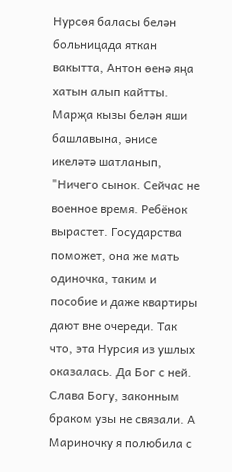Нурсөя баласы белән больницада яткан вакытта, Антон өенә яңа хатын алып кайтты. Марҗа кызы белән яши башлавына, әнисе икеләтә шатланып, "Ничего сынок. Сейчас не военное время. Ребёнок вырастет. Государства поможет, она же мать одиночка, таким и пособие и даже квартиры дают вне очереди. Так что, эта Нурсия из ушлых оказалась. Да Бог с ней. Слава Богу, законным браком узы не связали. А Мариночку я полюбила с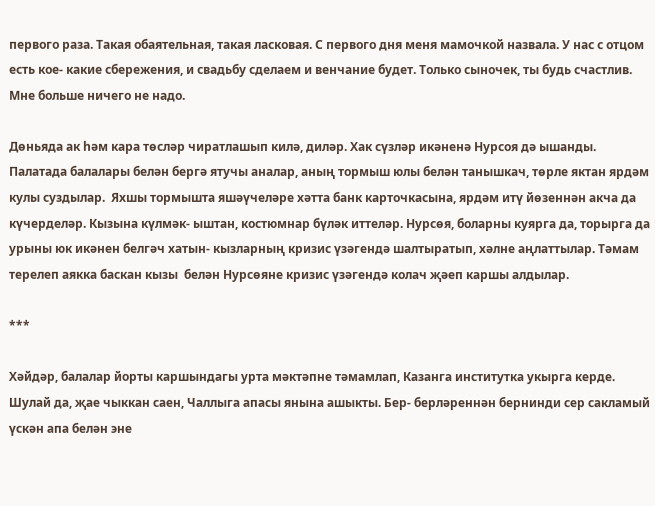первого раза. Такая обаятельная, такая ласковая. С первого дня меня мамочкой назвала. У нас с отцом есть кое- какие сбережения, и свадьбу сделаем и венчание будет. Только сыночек, ты будь счастлив. Мне больше ничего не надо.

Дөньяда ак һәм кара төсләр чиратлашып килә, диләр. Хак сүзләр икәненә Нурсоя дә ышанды. Палатада балалары белән бергә ятучы аналар, аның тормыш юлы белән танышкач, төрле яктан ярдәм кулы суздылар.  Яхшы тормышта яшәүчеләре хәтта банк карточкасына, ярдәм итү йөзеннән акча да күчерделәр. Кызына күлмәк- ыштан, костюмнар бүләк иттеләр. Нурсөя, боларны куярга да, торырга да урыны юк икәнен белгәч хатын- кызларның кризис үзәгендә шалтыратып, хәлне аңлаттылар. Тәмам терелеп аякка баскан кызы  белән Нурсөяне кризис үзәгендә колач җәеп каршы алдылар.

***

Хәйдәр, балалар йорты каршындагы урта мәктәпне тәмамлап, Казанга институтка укырга керде. Шулай да, җае чыккан саен, Чаллыга апасы янына ашыкты. Бер- берләреннән бернинди сер сакламый үскән апа белән эне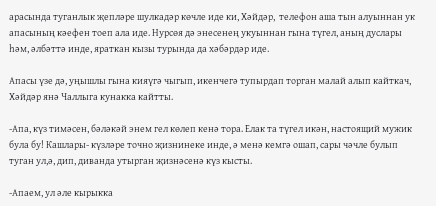арасында туганлык җепләре шулкадәр көчле иде ки, Хәйдәр,  телефон аша тын алуыннан ук апасының кәефен тоеп ала иде. Нурсөя дә энесенең укуыннан гына түгел, аның дуслары һәм, әлбәттә инде, яраткан кызы турында да хәбәрдәр иде.

Апасы үзе дә, уңышлы гына кияүгә чыгып, икенчегә тупырдап торган малай алып кайткач, Хәйдәр янә Чаллыга кунакка кайтты.

-Апа, күз тимәсен, бәләкәй энем гел көлеп кенә тора. Елак та түгел икән, настоящий мужик була бу! Кашлары- күзләре точно җизнинеке инде, ә менә кемгә ошап, сары чәчле булып туган ул,ә, дип, диванда утырган җизнәсенә күз кысты.

-Апаем, ул әле кырыкка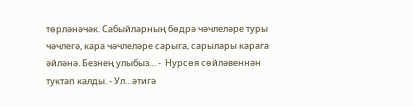төрләнәчәк. Сабыйларның бөдрә чәчлеләре туры чәчлегә, кара чәчлеләре сарыга, сарылары карага әйләнә. Безнең улыбыз… -  Нурсөя сөйләвеннән туктап калды. - Ул…әтигә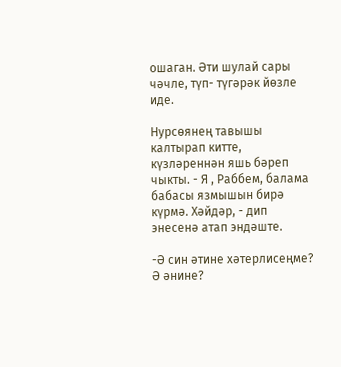ошаган. Әти шулай сары чәчле, түп- түгәрәк йөзле иде.

Нурсөянең тавышы калтырап китте, күзләреннән яшь бәреп чыкты. - Я , Раббем, балама бабасы язмышын бирә күрмә. Хәйдәр, - дип энесенә атап эндәште.

-Ә син әтине хәтерлисеңме? Ә әнине?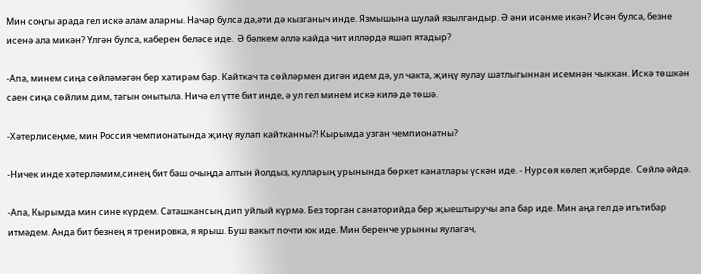Мин соңгы арада гел искә алам аларны. Начар булса да,әти дә кызганыч инде. Язмышына шулай язылгандыр. Ә әни исәнме икән? Исән булса, безне исенә ала микән? Үлгән булса, каберен беләсе иде.  Ә бәлкем әллә кайда чит илләрдә яшәп ятадыр?

-Апа, минем сиңа сөйләмәгән бер хатирәм бар. Кайткач та сөйләрмен дигән идем дә, ул чакта, җиңү яулау шатлыгыннан исемнән чыккан. Искә төшкән саен сиңа сөйлим дим, тагын онытыла. Ничә ел үтте бит инде, ә ул гел минем искә килә дә төшә.

-Хәтерлисеңме, мин Россия чемпионатында җиңү яулап кайтканны?! Кырымда узган чемпионатны?

-Ничек инде хәтерләмим,синең бит баш очыңда алтын йолдыз, кулларың урынында бөркет канатлары үскән иде. - Нурсөя көлеп җибәрде.  Сөйлә әйдә.

-Апа, Кырымда мин сине күрдем. Саташкансың дип уйлый күрмә. Без торган санаторийда бер җыештыручы апа бар иде. Мин аңа гел дә игьтибар итмәдем. Анда бит безнең я тренировка, я ярыш. Буш вакыт почти юк иде. Мин беренче урынны яулагач,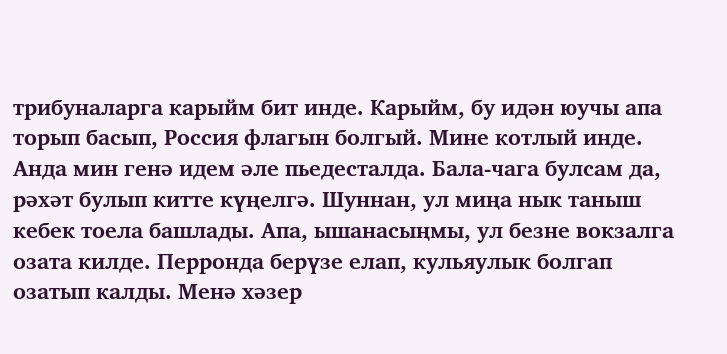трибуналарга карыйм бит инде. Карыйм, бу идән юучы апа торып басып, Россия флагын болгый. Мине котлый инде. Анда мин генә идем әле пьедесталда. Бала-чага булсам да, рәхәт булып китте күңелгә. Шуннан, ул миңа нык таныш  кебек тоела башлады. Апа, ышанасыңмы, ул безне вокзалга озата килде. Перронда берүзе елап, кульяулык болгап озатып калды. Менә хәзер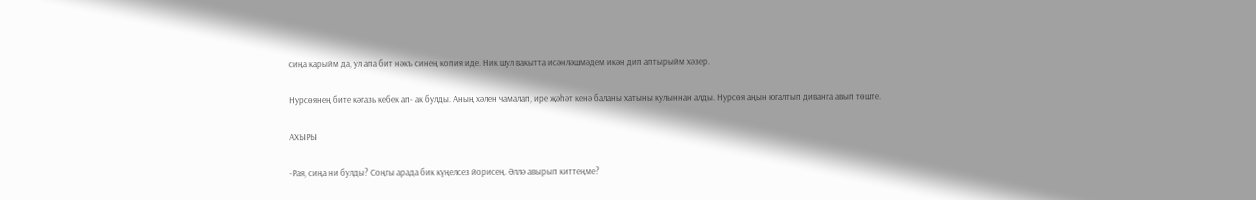сиңа карыйм да, ул апа бит нәкъ синең копия иде. Ник шул вакытта исәнләшмәдем икән дип аптырыйм хәзер.

Нурсөянең бите кәгазь кебек ап- ак булды. Аның хәлен чамалап, ире җәһәт кенә баланы хатыны кулыннан алды. Нурсөя аңын югалтып диванга авып төште.

АХЫРЫ

-Рая, сиңа ни булды? Соңгы арада бик күңелсез йорисең. Әллә авырып киттеңме?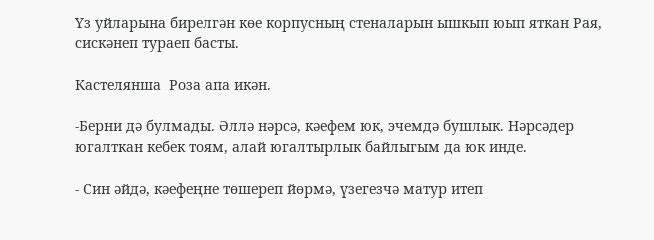Үз уйларына бирелгән көе корпусның стеналарын ышкып юып яткан Рая, сискәнеп тураеп басты.

Кастелянша  Роза апа икән.

-Берни дә булмады. Әллә нәрсә, кәефем юк, эчемдә бушлык. Нәрсәдер югалткан кебек тоям, алай югалтырлык байлыгым да юк инде.

- Син әйдә, кәефеңне төшереп йөрмә, үзегезчә матур итеп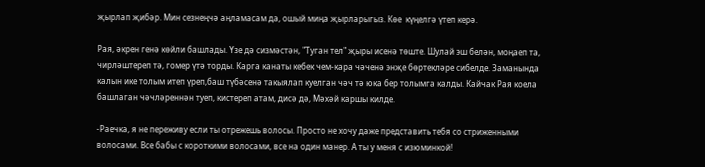җырлап җибәр. Мин сезнеңчә аңламасам да, ошый миңа җырларыгыз. Көе  күңелгә үтеп керә.

Рая, әкрен генә көйли башлады. Үзе дә сизмәстән, "Туган тел" җыры исенә төште. Шулай эш белән, моңаеп та, чирләштереп тә, гомер үтә торды. Карга канаты кебек чем-кара чәченә энҗе бөртекләре сибелде. Заманында калын ике толым итеп үреп,баш түбәсенә такыялап куелган чәч тә юка бер толымга калды. Кайчак Рая коела башлаган чәчләреннән туеп, кистереп атам, дисә дә, Мәхәй каршы килде.

-Раечка, я не переживу если ты отрежешь волосы. Просто не хочу даже представить тебя со стриженными волосами. Все бабы с короткими волосами, все на один манер. А ты у меня с изюминкой!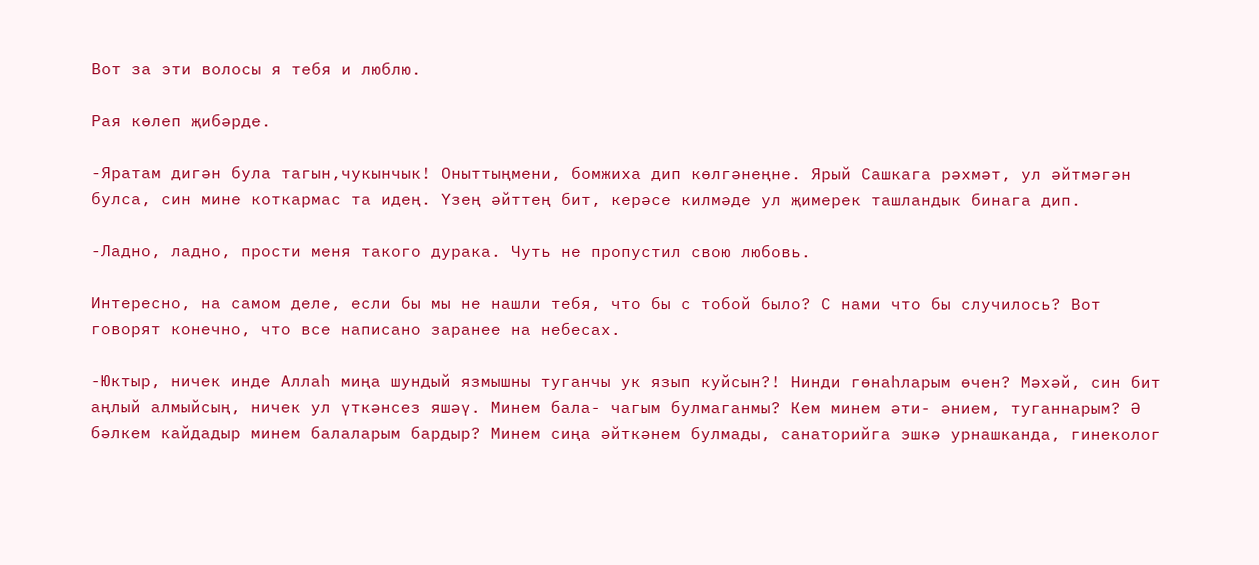Вот за эти волосы я тебя и люблю.

Рая көлеп җибәрде.

-Яратам дигән була тагын,чукынчык! Оныттыңмени, бомжиха дип көлгәнеңне. Ярый Сашкага рәхмәт, ул әйтмәгән булса, син мине коткармас та идең. Үзең әйттең бит, керәсе килмәде ул җимерек ташландык бинага дип.

-Ладно, ладно, прости меня такого дурака. Чуть не пропустил свою любовь.

Интересно, на самом деле, если бы мы не нашли тебя, что бы с тобой было? С нами что бы случилось? Вот говорят конечно, что все написано заранее на небесах.

-Юктыр, ничек инде Аллаһ миңа шундый язмышны туганчы ук язып куйсын?! Нинди гөнаһларым өчен? Мәхәй, син бит аңлый алмыйсың, ничек ул үткәнсез яшәү. Минем бала- чагым булмаганмы? Кем минем әти- әнием, туганнарым? Ә бәлкем кайдадыр минем балаларым бардыр? Минем сиңа әйткәнем булмады, санаторийга эшкә урнашканда, гинеколог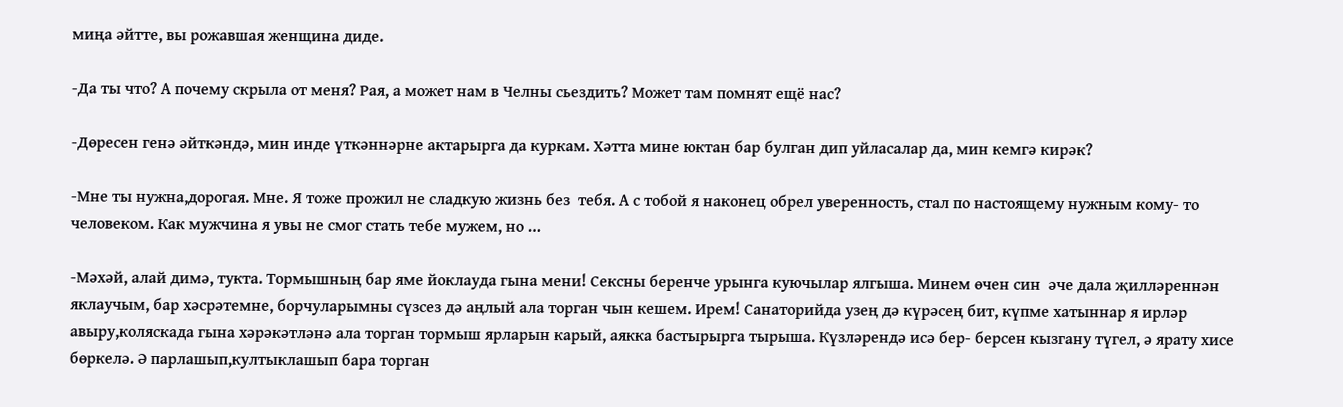миңа әйтте, вы рожавшая женщина диде.

-Да ты что? А почему скрыла от меня? Рая, а может нам в Челны сьездить? Может там помнят ещё нас?

-Дөресен генә әйткәндә, мин инде үткәннәрне актарырга да куркам. Хәтта мине юктан бар булган дип уйласалар да, мин кемгә кирәк?

-Мне ты нужна,дорогая. Мне. Я тоже прожил не сладкую жизнь без  тебя. А с тобой я наконец обрел уверенность, стал по настоящему нужным кому- то человеком. Как мужчина я увы не смог стать тебе мужем, но …

-Мәхәй, алай димә, тукта. Тормышның бар яме йоклауда гына мени! Сексны беренче урынга куючылар ялгыша. Минем өчен син  әче дала җилләреннән яклаучым, бар хәсрәтемне, борчуларымны сүзсез дә аңлый ала торган чын кешем. Ирем! Санаторийда узең дә күрәсең бит, күпме хатыннар я ирләр авыру,коляскада гына хәрәкәтләнә ала торган тормыш ярларын карый, аякка бастырырга тырыша. Күзләрендә исә бер- берсен кызгану түгел, ә ярату хисе бөркелә. Ә парлашып,култыклашып бара торган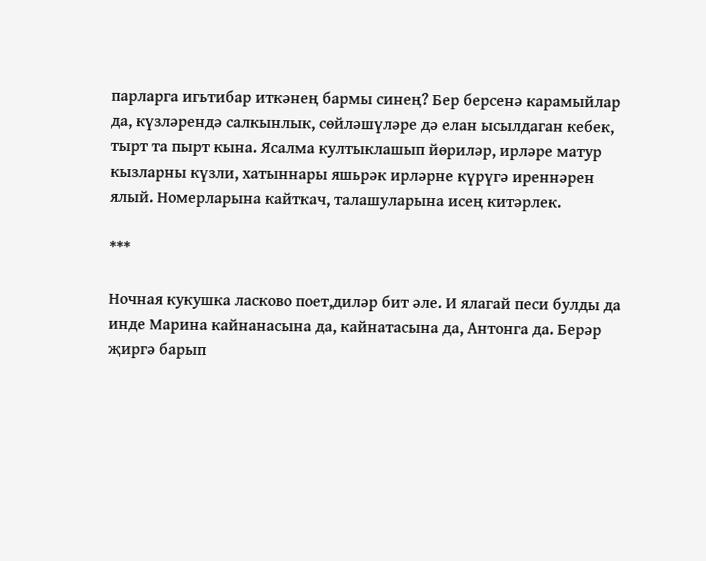парларга игьтибар иткәнең бармы синең? Бер берсенә карамыйлар да, күзләрендә салкынлык, сөйләшүләре дә елан ысылдаган кебек, тырт та пырт кына. Ясалма култыклашып йөриләр, ирләре матур кызларны күзли, хатыннары яшьрәк ирләрне күрүгә иреннәрен ялый. Номерларына кайткач, талашуларына исең китәрлек.

***

Ночная кукушка ласково поет,диләр бит әле. И ялагай песи булды да инде Марина кайнанасына да, кайнатасына да, Антонга да. Берәр җиргә барып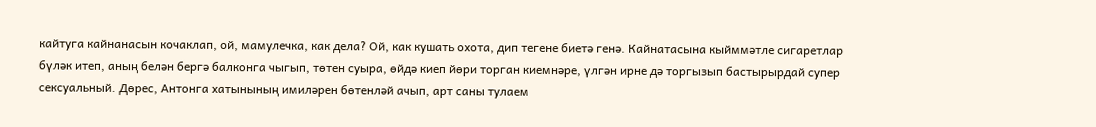кайтуга кайнанасын кочаклап, ой, мамулечка, как дела? Ой, как кушать охота, дип тегене биетә генә. Кайнатасына кыйммәтле сигаретлар бүләк итеп, аның белән бергә балконга чыгып, төтен суыра, өйдә киеп йөри торган киемнәре, үлгән ирне дә торгызып бастырырдай супер сексуальный. Дөрес, Антонга хатынының имиләрен бөтенләй ачып, арт саны тулаем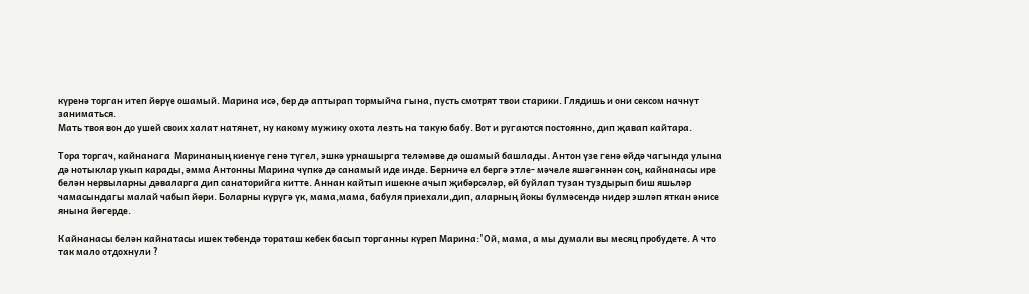күренә торган итеп йөрүе ошамый. Марина исә, бер дә аптырап тормыйча гына, пусть смотрят твои старики. Глядишь и они сексом начнут заниматься.
Мать твоя вон до ушей своих халат натянет, ну какому мужику охота лезть на такую бабу. Вот и ругаются постоянно, дип җавап кайтара.

Тора торгач, кайнанага  Маринаның киенүе генә түгел, эшкә урнашырга теләмәве дә ошамый башлады. Антон үзе генә өйдә чагында улына дә нотыклар укып карады, әмма Антонны Марина чүпкә дә санамый иде инде. Берничә ел бергә этле- мәчеле яшәгәннән соң, кайнанасы ире белән нервыларны дәваларга дип санаторийга китте. Аннан кайтып ишекне ачып җибәрсәләр, өй буйлап тузан туздырып биш яшьләр чамасындагы малай чабып йөри. Боларны күрүгә үк, мама,мама, бабуля приехали,дип, аларның йокы бүлмәсендә нидер эшләп яткан әнисе янына йөгерде.

Кайнанасы белән кайнатасы ишек төбендә тораташ кебек басып торганны күреп Марина:"Ой, мама, а мы думали вы месяц пробудете. А что так мало отдохнули ?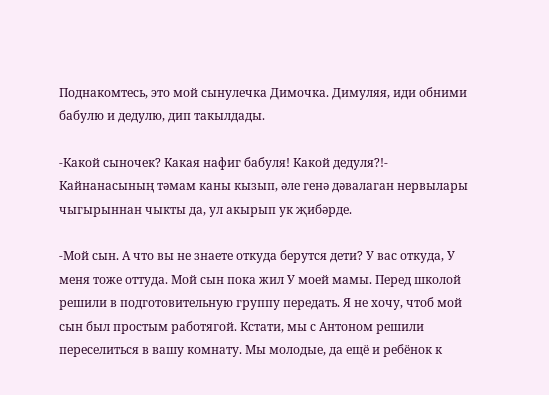Поднакомтесь, это мой сынулечка Димочка. Димуляя, иди обними бабулю и дедулю, дип такылдады.

-Какой сыночек? Какая нафиг бабуля! Какой дедуля?!- Кайнанасының тәмам каны кызып, әле генә дәвалаган нервылары чыгырыннан чыкты да, ул акырып ук җибәрде.

-Мой сын. А что вы не знаете откуда берутся дети? У вас откуда, У меня тоже оттуда. Мой сын пока жил У моей мамы. Перед школой решили в подготовительную группу передать. Я не хочу, чтоб мой сын был простым работягой. Кстати, мы с Антоном решили переселиться в вашу комнату. Мы молодые, да ещё и ребёнок к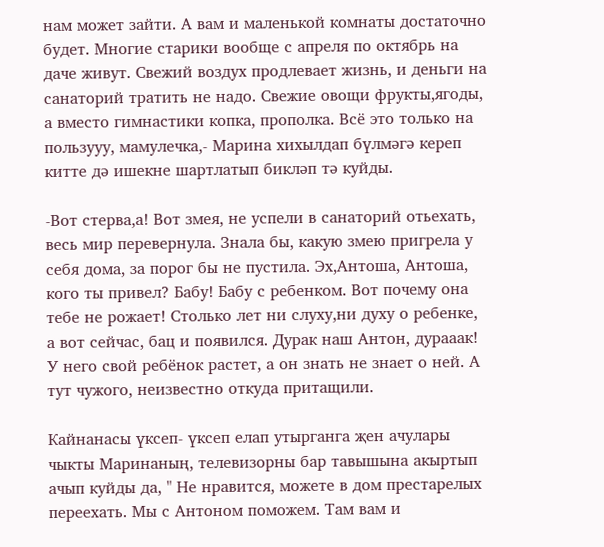нам может зайти. А вам и маленькой комнаты достаточно будет. Многие старики вообще с апреля по октябрь на даче живут. Свежий воздух продлевает жизнь, и деньги на санаторий тратить не надо. Свежие овощи фрукты,ягоды, а вместо гимнастики копка, прополка. Всё это только на пользууу, мамулечка,- Марина хихылдап бүлмәгә кереп китте дә ишекне шартлатып бикләп тә куйды.

-Вот стерва,а! Вот змея, не успели в санаторий отьехать, весь мир перевернула. Знала бы, какую змею пригрела у себя дома, за порог бы не пустила. Эх,Антоша, Антоша, кого ты привел? Бабу! Бабу с ребенком. Вот почему она тебе не рожает! Столько лет ни слуху,ни духу о ребенке, а вот сейчас, бац и появился. Дурак наш Антон, дурааак! У него свой ребёнок растет, а он знать не знает о ней. А тут чужого, неизвестно откуда притащили.

Кайнанасы үксеп- үксеп елап утырганга җен ачулары чыкты Маринаның, телевизорны бар тавышына акыртып ачып куйды да, " Не нравится, можете в дом престарелых переехать. Мы с Антоном поможем. Там вам и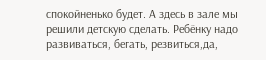спокойненько будет. А здесь в зале мы решили детскую сделать. Ребёнку надо развиваться, бегать, резвиться,да,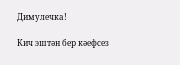Димулечка!

Кич эштән бер кәефсез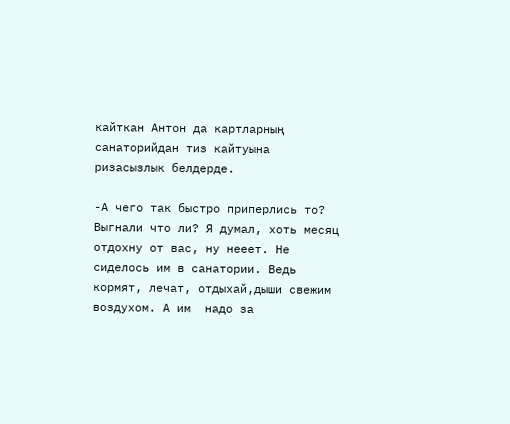кайткан Антон да картларның санаторийдан тиз кайтуына ризасызлык белдерде.

-А чего так быстро приперлись то? Выгнали что ли? Я думал, хоть месяц отдохну от вас, ну нееет. Не сиделось им в санатории. Ведь кормят, лечат, отдыхай,дыши свежим воздухом. А им  надо за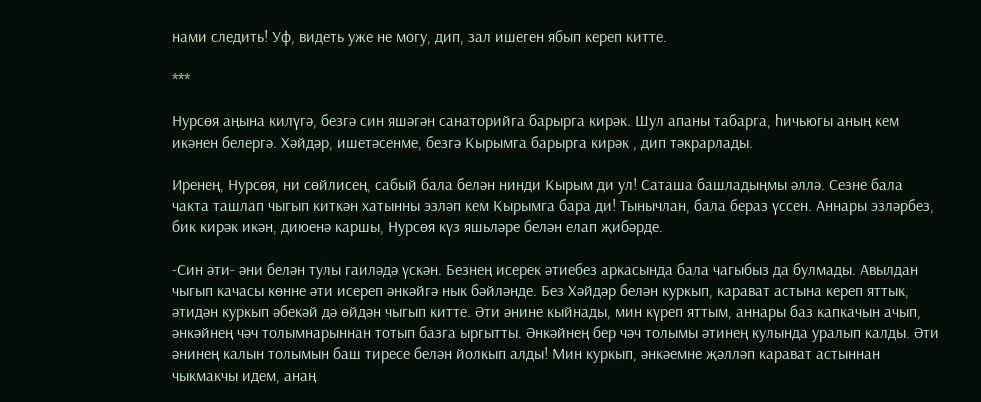нами следить! Уф, видеть уже не могу, дип, зал ишеген ябып кереп китте.

***

Нурсөя аңына килүгә, безгә син яшәгән санаторийга барырга кирәк. Шул апаны табарга, һичьюгы аның кем икәнен белергә. Хәйдәр, ишетәсенме, безгә Кырымга барырга кирәк , дип тәкрарлады.

Иренең, Нурсөя, ни сөйлисең, сабый бала белән нинди Кырым ди ул! Саташа башладыңмы әллә. Сезне бала чакта ташлап чыгып киткән хатынны эзләп кем Кырымга бара ди! Тынычлан, бала бераз үссен. Аннары эзләрбез, бик кирәк икән, диюенә каршы, Нурсөя күз яшьләре белән елап җибәрде.

-Син әти- әни белән тулы гаиләдә үскән. Безнең исерек әтиебез аркасында бала чагыбыз да булмады. Авылдан чыгып качасы көнне әти исереп әнкәйгә нык бәйләнде. Без Хәйдәр белән куркып, карават астына кереп яттык, әтидән куркып әбекәй дә өйдән чыгып китте. Әти әнине кыйнады, мин күреп яттым, аннары баз капкачын ачып, әнкәйнең чәч толымнарыннан тотып базга ыргытты. Әнкәйнең бер чәч толымы әтинең кулында уралып калды. Әти әнинең калын толымын баш тиресе белән йолкып алды! Мин куркып, әнкәемне җәлләп карават астыннан чыкмакчы идем, анаң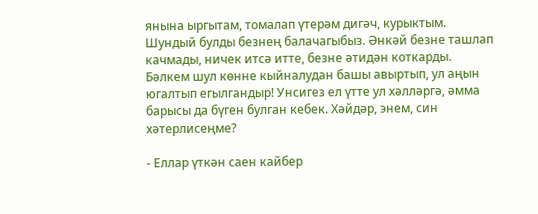янына ыргытам, томалап үтерәм дигәч, курыктым. Шундый булды безнең балачагыбыз. Әнкәй безне ташлап качмады, ничек итсә итте, безне әтидән коткарды. Бәлкем шул көнне кыйналудан башы авыртып, ул аңын югалтып егылгандыр! Унсигез ел үтте ул хәлләргә, әмма барысы да бүген булган кебек. Хәйдәр, энем, син хәтерлисеңме?

- Еллар үткән саен кайбер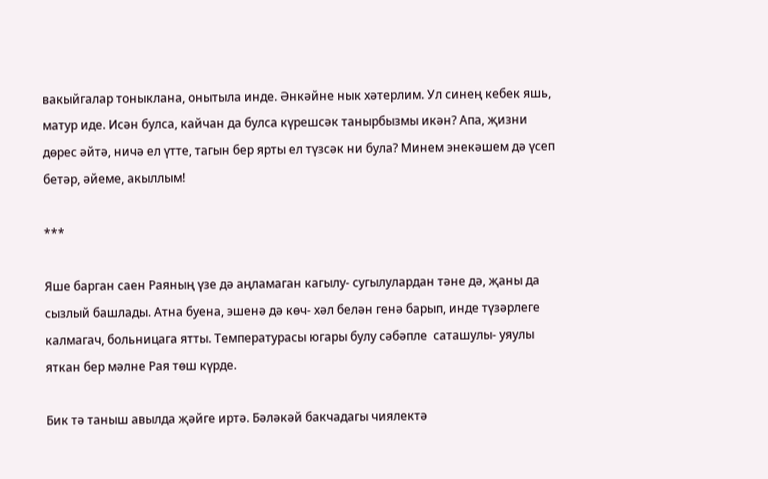вакыйгалар тоныклана, онытыла инде. Әнкәйне нык хәтерлим. Ул синең кебек яшь, матур иде. Исән булса, кайчан да булса күрешсәк танырбызмы икән? Апа, җизни дөрес әйтә, ничә ел үтте, тагын бер ярты ел түзсәк ни була? Минем энекәшем дә үсеп бетәр, әйеме, акыллым!

***

Яше барган саен Раяның үзе дә аңламаган кагылу- сугылулардан тәне дә, җаны да сызлый башлады. Атна буена, эшенә дә көч- хәл белән генә барып, инде түзәрлеге калмагач, больницага ятты. Температурасы югары булу сәбәпле  саташулы- уяулы яткан бер мәлне Рая төш күрде.

Бик тә таныш авылда җәйге иртә. Бәләкәй бакчадагы чиялектә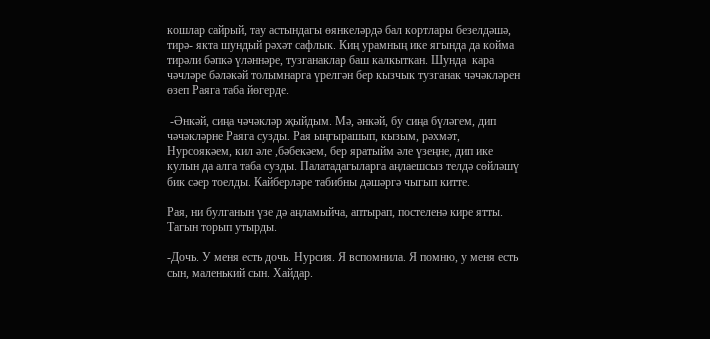кошлар сайрый, тау астындагы өянкеләрдә бал кортлары безелдәшә, тирә- якта шундый рәхәт сафлык. Киң урамның ике ягында да койма тирәли бәпкә үләннәре, тузганаклар баш калкыткан. Шунда  кара чәчләре бәләкәй толымнарга үрелгән бер кызчык тузганак чәчәкләрен өзеп Раяга таба йөгерде.

 -Әнкәй, сиңа чәчәкләр җыйдым. Мә, әнкәй, бу сиңа бүләгем, дип чәчәкләрне Раяга сузды. Рая ыңгырашып, кызым, рәхмәт, Нурсоякәем, кил әле ,бәбекәем, бер яратыйм әле үзеңне, дип ике кулын да алга таба сузды. Палатадагыларга аңлаешсыз телдә сөйләшү бик сәер тоелды. Кайберләре табибны дәшәргә чыгып китте.

Рая, ни булганын үзе дә аңламыйча, аптырап, постеленә кире ятты. Тагын торып утырды.

-Дочь. У меня есть дочь. Нурсия. Я вспомнила. Я помню, у меня есть сын, маленький сын. Хайдар.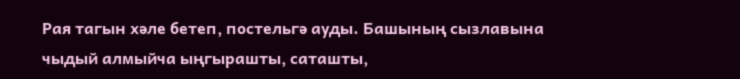Рая тагын хәле бетеп, постельгә ауды. Башының сызлавына чыдый алмыйча ыңгырашты, саташты,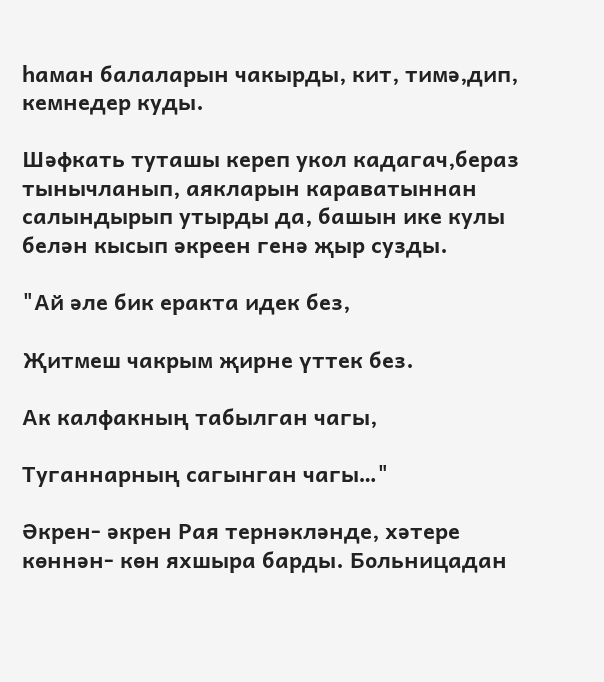һаман балаларын чакырды, кит, тимә,дип, кемнедер куды.

Шәфкать туташы кереп укол кадагач,бераз тынычланып, аякларын караватыннан салындырып утырды да, башын ике кулы белән кысып әкреен генә җыр сузды.

"Ай әле бик еракта идек без,

Җитмеш чакрым җирне үттек без.

Ак калфакның табылган чагы,

Туганнарның сагынган чагы…"

Әкрен- әкрен Рая тернәкләнде, хәтере көннән- көн яхшыра барды. Больницадан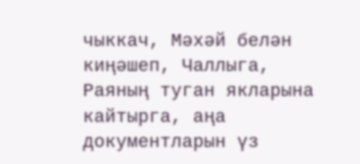чыккач, Мәхәй белән киңәшеп, Чаллыга, Раяның туган якларына кайтырга, аңа документларын үз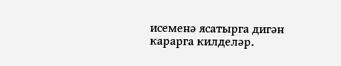исеменә ясатырга дигән карарга килделәр.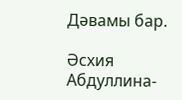Дәвамы бар.

Әсхия Абдуллина-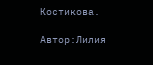Костикова.

Автор:Лилия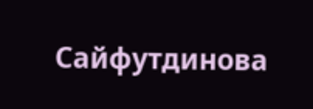Сайфутдинова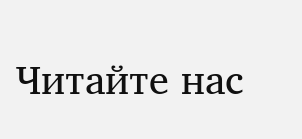Читайте нас